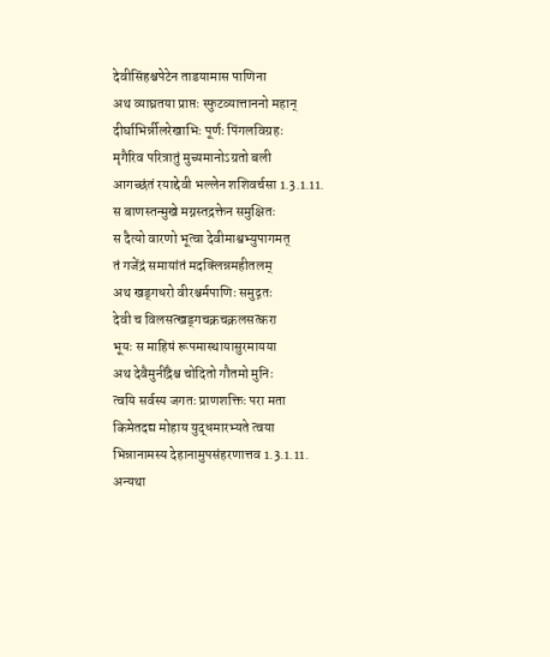देवीसिंहश्चपेटेन ताडयामास पाणिना
अथ व्याघ्रतया प्राप्तः स्फुटव्यात्ताननो महान्
दीर्घाभिर्न्नीलरेखाभिः पूर्णः पिंगलविग्रहः
मृगैरिव परित्रातुं मुच्यमानोऽग्रतो बली
आगच्छंतं रयाद्देवी भल्लेन शशिवर्चसा 1.3.1.11.
स बाणस्तन्मुखे मग्नस्तद्रक्तेन समुक्षितः
स दैत्यो वारणो भूत्वा देवीमाश्वभ्युपागमत्
तं गजेंद्रं समायांतं मदक्लिन्नमहीतलम्
अथ खड्गधरो वीरश्चर्मपाणिः समुद्गतः
देवी च विलसत्खड्गचक्रचक्रलसत्करा
भूयः स माहिषं रूपमास्थायासुरमायया
अथ देवैमुनींद्रैश्च चोदितो गौतमो मुनिः
त्वयि सर्वस्य जगतः प्राणशक्तिः परा मता
किमेतदद्य मोहाय युद्धमारभ्यते त्वया
भिन्नानामस्य देहानामुपसंहरणात्तव 1.3.1.11.
अन्यथा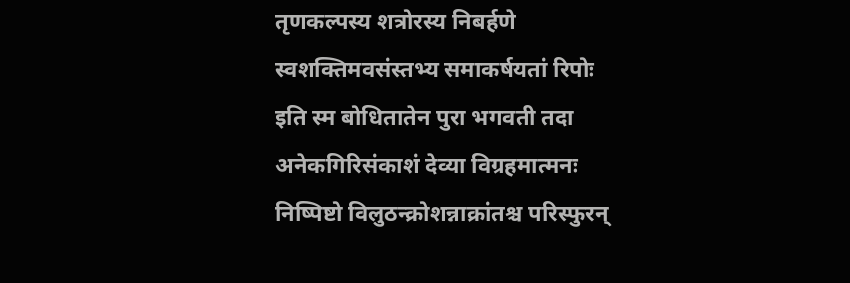तृणकल्पस्य शत्रोरस्य निबर्हणे
स्वशक्तिमवसंस्तभ्य समाकर्षयतां रिपोः
इति स्म बोधितातेन पुरा भगवती तदा
अनेकगिरिसंकाशं देव्या विग्रहमात्मनः
निष्पिष्टो विलुठन्क्रोशन्नाक्रांतश्च परिस्फुरन्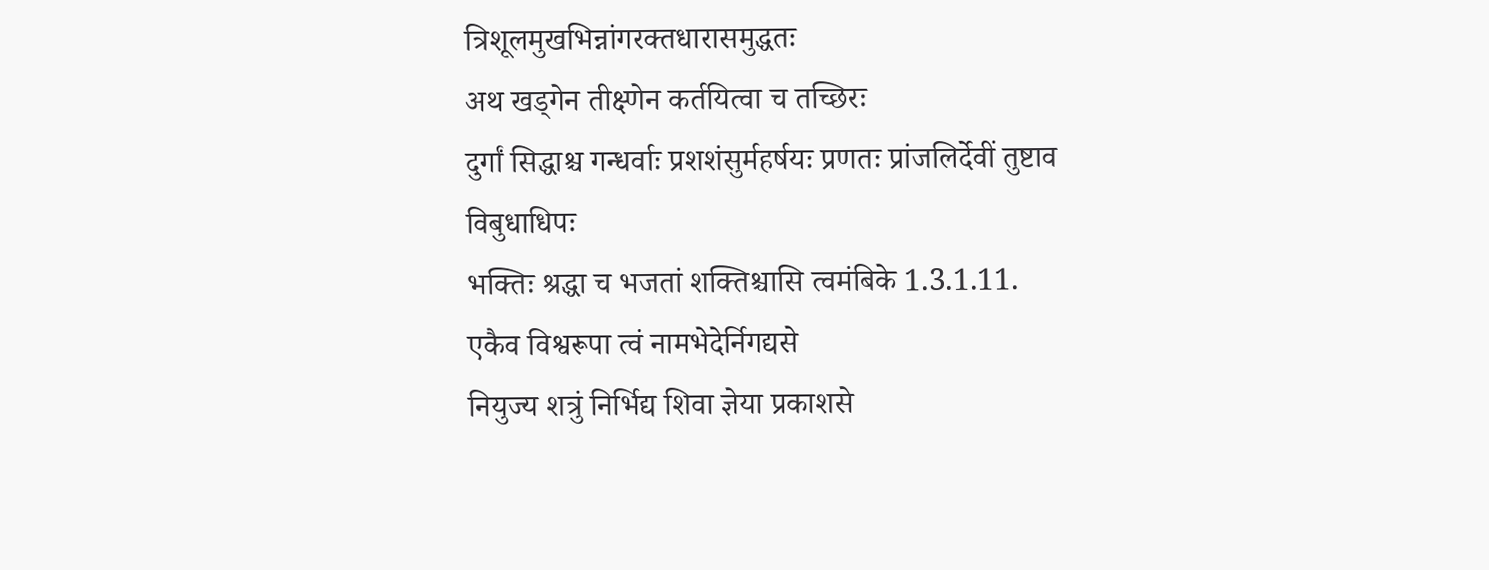त्रिशूलमुखभिन्नांगरक्तधारासमुद्धतः
अथ खड्गेन तीक्ष्णेन कर्तयित्वा च तच्छिरः
दुर्गां सिद्धाश्च गन्धर्वाः प्रशशंसुर्महर्षयः प्रणतः प्रांजलिर्देवीं तुष्टाव विबुधाधिपः
भक्तिः श्रद्धा च भजतां शक्तिश्चासि त्वमंबिके 1.3.1.11.
एकैव विश्वरूपा त्वं नामभेदेर्निगद्यसे
नियुज्य शत्रुं निर्भिद्य शिवा ज्ञेया प्रकाशसे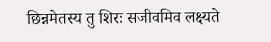छिन्नमेतस्य तु शिरः सजीवमिव लक्ष्यते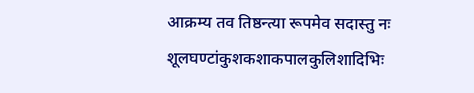आक्रम्य तव तिष्ठन्त्या रूपमेव सदास्तु नः
शूलघण्टांकुशकशाकपालकुलिशादिभिः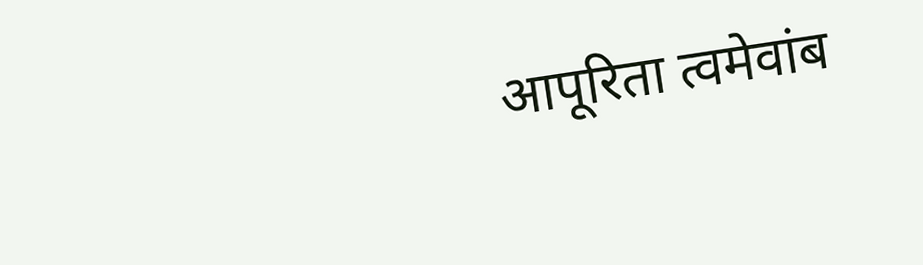आपूरिता त्वमेवांब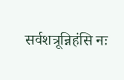सर्वशत्रून्निहंसि नः